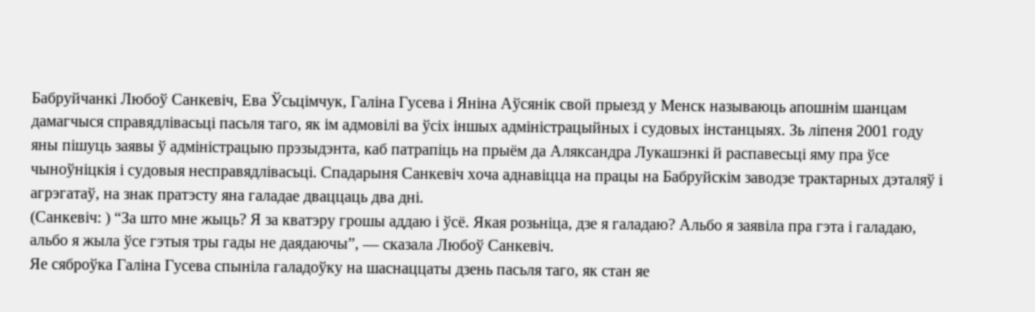Бабруйчанкі Любоў Санкевіч, Ева Ўсьцімчук, Галіна Гусева і Яніна Аўсянік свой прыезд у Менск называюць апошнім шанцам дамагчыся справядлівасьці пасьля таго, як ім адмовілі ва ўсіх іншых адміністрацыйных і судовых інстанцыях. Зь ліпеня 2001 году яны пішуць заявы ў адміністрацыю прэзыдэнта, каб патрапіць на прыём да Аляксандра Лукашэнкі й распавесьці яму пра ўсе чыноўніцкія і судовыя несправядлівасьці. Спадарыня Санкевіч хоча аднавіцца на працы на Бабруйскім заводзе трактарных дэталяў і агрэгатаў, на знак пратэсту яна галадае дваццаць два дні.
(Санкевіч: ) “За што мне жыць? Я за кватэру грошы аддаю і ўсё. Якая розьніца, дзе я галадаю? Альбо я заявіла пра гэта і галадаю, альбо я жыла ўсе гэтыя тры гады не даядаючы”, — сказала Любоў Санкевіч.
Яе сяброўка Галіна Гусева спыніла галадоўку на шаснаццаты дзень пасьля таго, як стан яе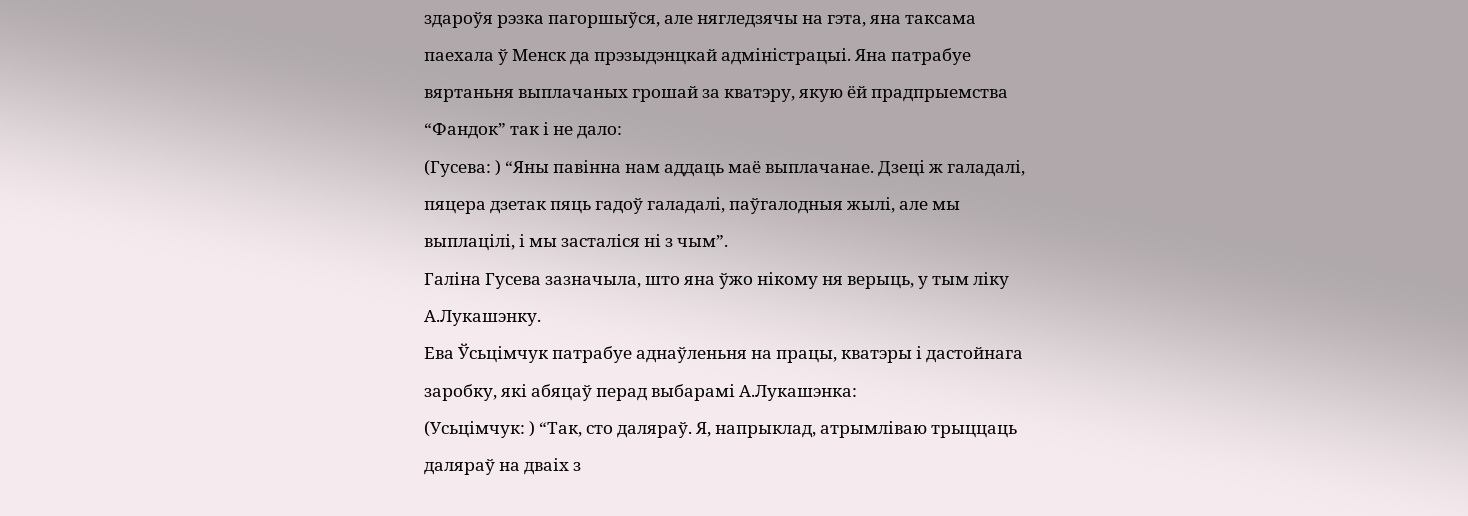здароўя рэзка пагоршыўся, але нягледзячы на гэта, яна таксама паехала ў Менск да прэзыдэнцкай адміністрацыі. Яна патрабуе вяртаньня выплачаных грошай за кватэру, якую ёй прадпрыемства “Фандок” так і не дало:
(Гусева: ) “Яны павінна нам аддаць маё выплачанае. Дзеці ж галадалі, пяцера дзетак пяць гадоў галадалі, паўгалодныя жылі, але мы выплацілі, і мы засталіся ні з чым”.
Галіна Гусева зазначыла, што яна ўжо нікому ня верыць, у тым ліку А.Лукашэнку.
Ева Ўсьцімчук патрабуе аднаўленьня на працы, кватэры і дастойнага заробку, які абяцаў перад выбарамі А.Лукашэнка:
(Усьцімчук: ) “Так, сто даляраў. Я, напрыклад, атрымліваю трыццаць даляраў на дваіх з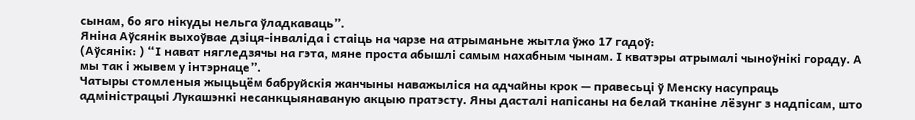сынам, бо яго нікуды нельга ўладкаваць”.
Яніна Аўсянік выхоўвае дзіця-інваліда і стаіць на чарзе на атрыманьне жытла ўжо 17 гадоў:
(Аўсянік: ) “І нават нягледзячы на гэта, мяне проста абышлі самым нахабным чынам. І кватэры атрымалі чыноўнікі гораду. А мы так і жывем у інтэрнаце”.
Чатыры стомленыя жыцьцём бабруйскія жанчыны наважыліся на адчайны крок — правесьці ў Менску насупраць адміністрацыі Лукашэнкі несанкцыянаваную акцыю пратэсту. Яны дасталі напісаны на белай тканіне лёзунг з надпісам, што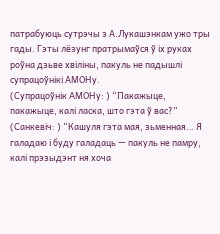патрабуюць сутрэчы з А.Лукашэнкам ужо тры гады. Гэты лёзунг пратрымаўся ў іх руках роўна дзьве хвіліны, пакуль не падышлі супрацоўнікі АМОНу.
(Супрацоўнік АМОНу: ) “Пакажыце, пакажыце, калі ласка, што гэта ў вас?”
(Санкевіч: ) “Кашуля гэта мая, зьменная… Я галадаю і буду галадаць — пакуль не памру, калі прэзыдэнт ня хоча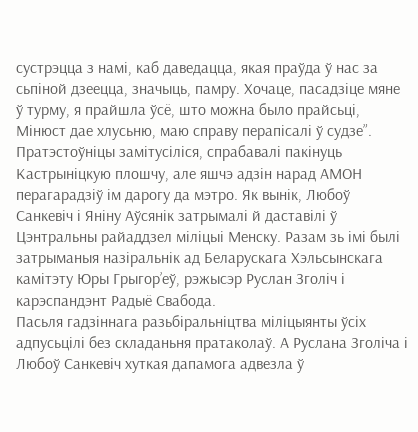сустрэцца з намі, каб даведацца, якая праўда ў нас за сьпіной дзеецца, значыць, памру. Хочаце, пасадзіце мяне ў турму, я прайшла ўсё, што можна было прайсьці, Мінюст дае хлусьню, маю справу перапісалі ў судзе”.
Пратэстоўніцы замітусіліся, спрабавалі пакінуць Кастрыніцкую плошчу, але яшчэ адзін нарад АМОН перагарадзіў ім дарогу да мэтро. Як вынік, Любоў Санкевіч і Яніну Аўсянік затрымалі й даставілі ў Цэнтральны райаддзел міліцыі Менску. Разам зь імі былі затрыманыя назіральнік ад Беларускага Хэльсынскага камітэту Юры Грыгор’еў, рэжысэр Руслан Зголіч і карэспандэнт Радыё Свабода.
Пасьля гадзіннага разьбіральніцтва міліцыянты ўсіх адпусьцілі без складаньня пратаколаў. А Руслана Зголіча і Любоў Санкевіч хуткая дапамога адвезла ў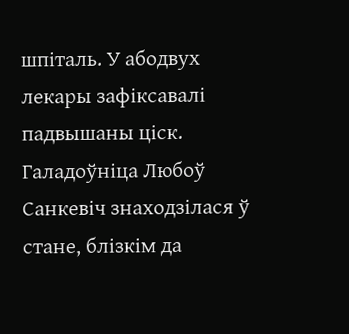шпіталь. У абодвух лекары зафіксавалі падвышаны ціск. Галадоўніца Любоў Санкевіч знаходзілася ў стане, блізкім да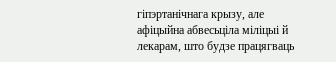гіпэртанічнага крызу, але афіцыйна абвесьціла міліцыі й лекарам, што будзе працягваць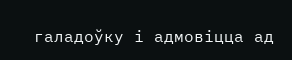галадоўку і адмовіцца ад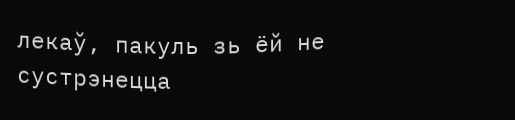лекаў, пакуль зь ёй не сустрэнецца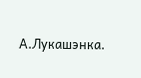А.Лукашэнка.